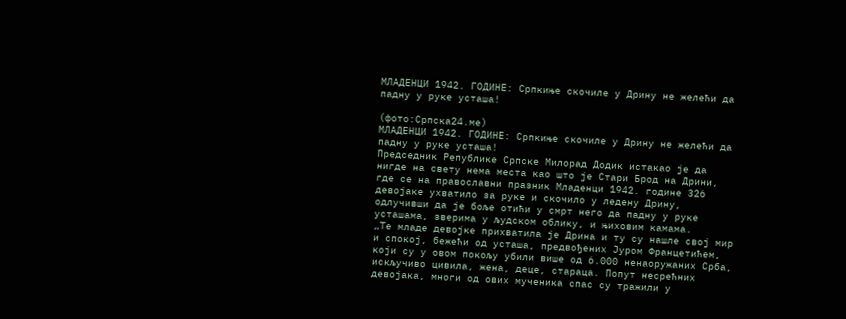МЛАДЕНЦИ 1942. ГОДИНЕ: Српкиње скочиле у Дрину не желећи да падну у руке усташа!

(фото:Српска24.ме)
МЛАДЕНЦИ 1942. ГОДИНЕ: Српкиње скочиле у Дрину не желећи да падну у руке усташа!
Председник Републике Српске Милорад Додик истакао је да нигде на свету нема места као што је Стари Брод на Дрини, где се на православни празник Младенци 1942. године 326 девојаке ухватило за руке и скочило у ледену Дрину, одлучивши да је боље отићи у смрт него да падну у руке усташама, зверима у људском облику, и њиховим камама.
„Те младе девојке прихватила је Дрина и ту су нашле свој мир и спокој, бежећи од усташа, предвођених Јуром Францетићем, који су у овом покољу убили више од 6.000 ненаоружаних Срба, искључиво цивила, жена, деце, стараца. Попут несрећних девојака, многи од ових мученика спас су тражили у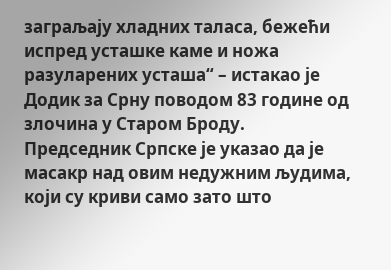заграљају хладних таласа, бежећи испред усташке каме и ножа разуларених усташа“ – истакао је Додик за Срну поводом 83 године од злочина у Старом Броду.
Председник Српске је указао да је масакр над овим недужним људима, који су криви само зато што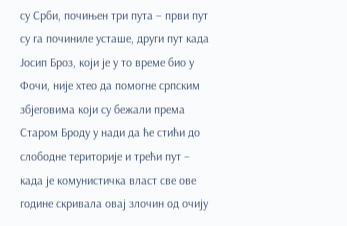су Срби, почињен три пута – први пут су га починиле усташе, други пут када Јосип Броз, који је у то време био у Фочи, није хтео да помогне српским збјеговима који су бежали према Старом Броду у нади да ће стићи до слободне територије и трећи пут – када је комунистичка власт све ове године скривала овај злочин од очију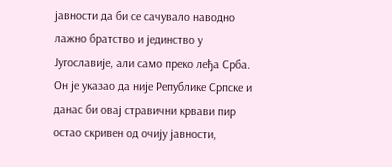јавности да би се сачувало наводно лажно братство и јединство у Југославије, али само преко леђа Срба.
Он је указао да није Републике Српске и данас би овај стравични крвави пир остао скривен од очију јавности,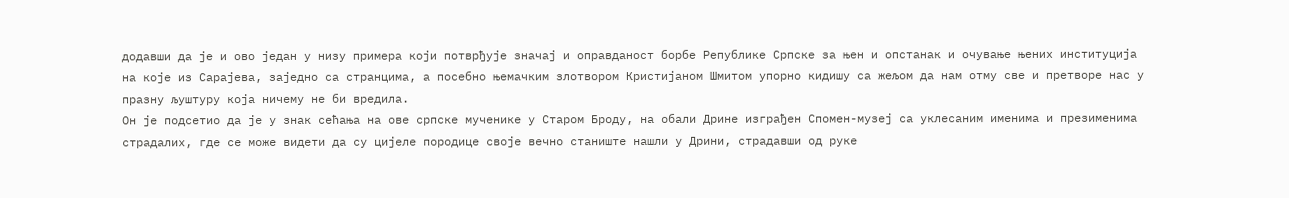додавши да је и ово један у низу примера који потврђује значај и оправданост борбе Републике Српске за њен и опстанак и очување њених институција на које из Сарајева, заједно са странцима, а посебно њемачким злотвором Кристијаном Шмитом упорно кидишу са жељом да нам отму све и претворе нас у празну љуштуру која ничему не би вредила.
Он је подсетио да је у знак сећања на ове српске мученике у Старом Броду, на обали Дрине изграђен Спомен-музеј са уклесаним именима и презименима страдалих, где се може видети да су цијеле породице своје вечно станиште нашли у Дрини, страдавши од руке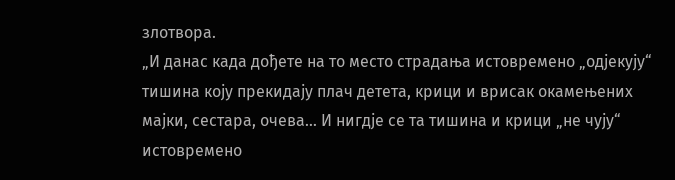злотвора.
„И данас када дођете на то место страдања истовремено „одјекују“ тишина коју прекидају плач детета, крици и врисак окамењених мајки, сестара, очева… И нигдје се та тишина и крици „не чују“ истовремено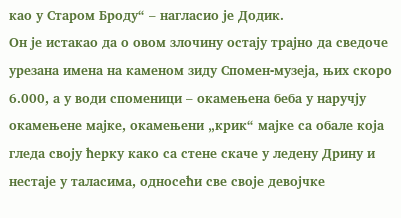као у Старом Броду“ – нагласио је Додик.
Он је истакао да о овом злочину остају трајно да сведоче урезана имена на каменом зиду Спомен-музеја, њих скоро 6.000, а у води споменици – окамењена беба у наручју окамењене мајке, окамењени „крик“ мајке са обале која гледа своју ћерку како са стене скаче у ледену Дрину и нестаје у таласима, односећи све своје девојчке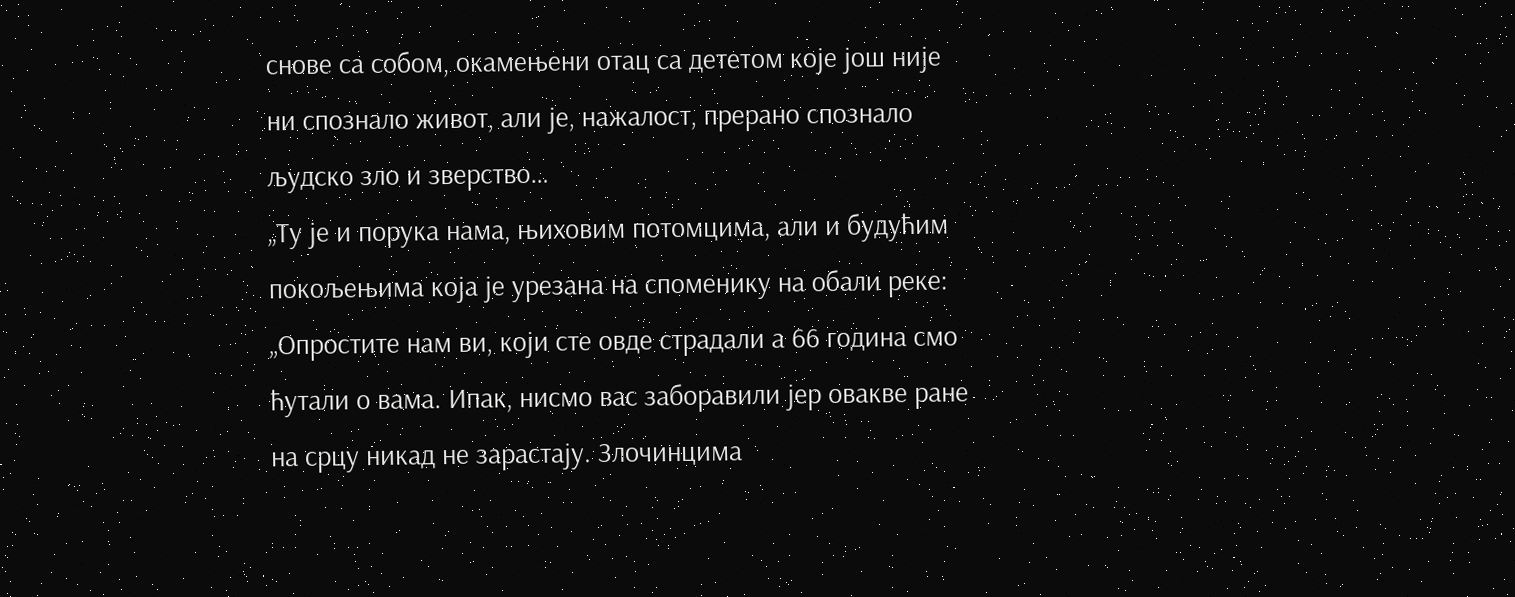снове са собом, окамењени отац са дететом које још није ни спознало живот, али је, нажалост, прерано спознало људско зло и зверство…
„Ту је и порука нама, њиховим потомцима, али и будућим покољењима која је урезана на споменику на обали реке: „Опростите нам ви, који сте овде страдали а 66 година смо ћутали о вама. Ипак, нисмо вас заборавили јер овакве ране на срцу никад не зарастају. Злочинцима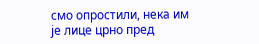смо опростили, нека им је лице црно пред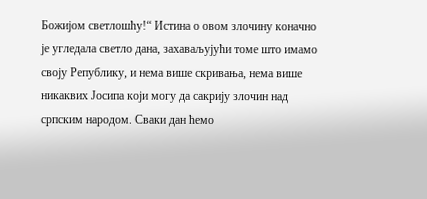Божијом светлошћу!“ Истина о овом злочину коначно је угледала светло дана, захаваљујући томе што имамо своју Републику, и нема више скривања, нема више никаквих Јосипа који могу да сакрију злочин над српским народом. Сваки дан ћемо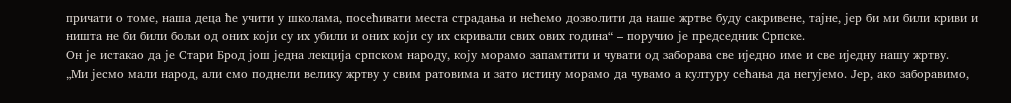причати о томе, наша деца ће учити у школама, посећивати места страдања и нећемо дозволити да наше жртве буду сакривене, тајне, јер би ми били криви и ништа не би били бољи од оних који су их убили и оних који су их скривали свих ових година“ – поручио је председник Српске.
Он је истакао да је Стари Брод још једна лекција српском народу, коју морамо запамтити и чувати од заборава све иједно име и све иједну нашу жртву.
„Ми јесмо мали народ, али смо поднели велику жртву у свим ратовима и зато истину морамо да чувамо а културу сећања да негујемо. Јер, ако заборавимо,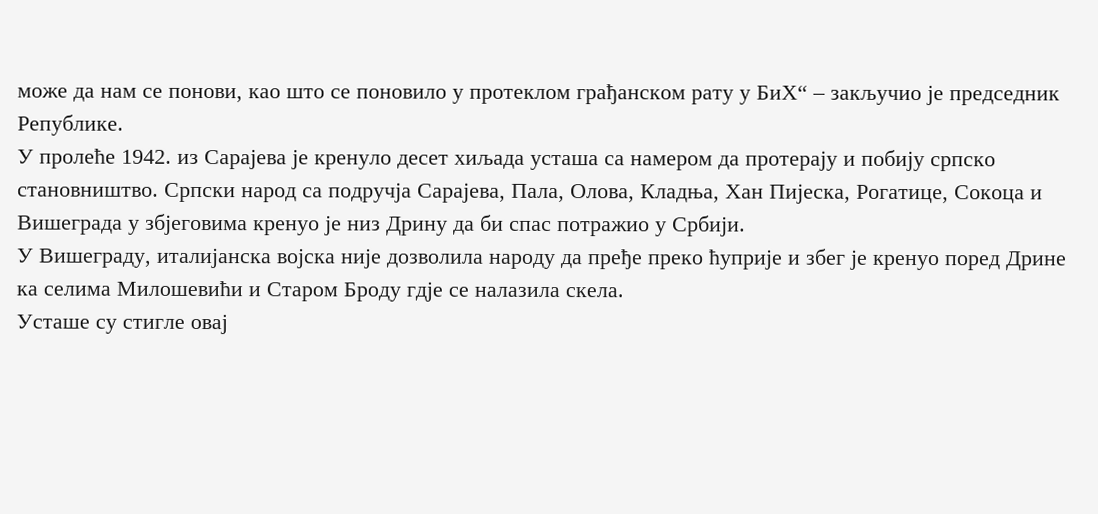може да нам се понови, као што се поновило у протеклом грађанском рату у БиХ“ – закључио је председник Републике.
У пролеће 1942. из Сарајева је кренуло десет хиљада усташа са намером да протерају и побију српско становништво. Српски народ са подручја Сарајева, Пала, Олова, Кладња, Хан Пијеска, Рогатице, Сокоца и Вишеграда у збјеговима кренуо је низ Дрину да би спас потражио у Србији.
У Вишеграду, италијанска војска није дозволила народу да пређе преко ћуприје и збег је кренуо поред Дрине ка селима Милошевићи и Старом Броду гдје се налазила скела.
Усташе су стигле овај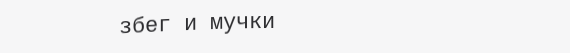збег и мучки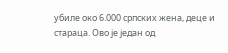убиле око 6.000 српских жена, деце и стараца. Ово је један од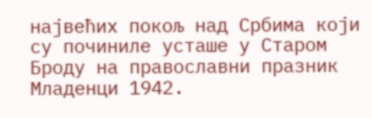највећих покољ над Србима који су починиле усташе у Старом Броду на православни празник Младенци 1942.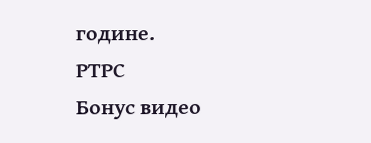године.
РТРС
Бонус видео